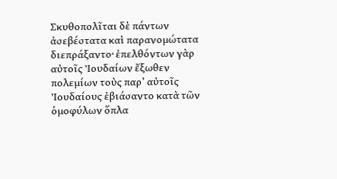Σκυθοπολῖται δὲ πάντων ἀσεβέστατα καὶ παρανομώτατα διεπράξαντο· ἐπελθόντων γὰρ αὐτοῖς Ἰουδαίων ἔξωθεν πολεμίων τοὺς παρʼ αὐτοῖς Ἰουδαίους ἐβιάσαντο κατὰ τῶν ὁμοφύλων ὅπλα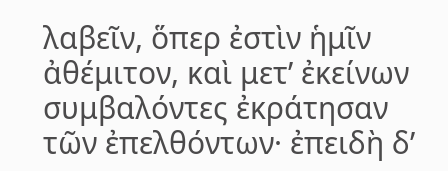λαβεῖν, ὅπερ ἐστὶν ἡμῖν ἀθέμιτον, καὶ μετʼ ἐκείνων συμβαλόντες ἐκράτησαν τῶν ἐπελθόντων· ἐπειδὴ δʼ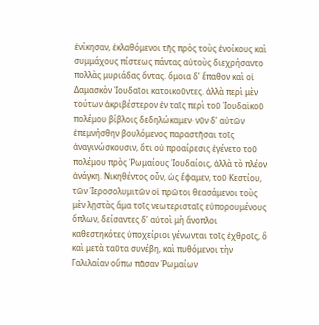ἐνίκησαν, ἐκλαθόμενοι τῆς πρὸς τοὺς ἐνοίκους καὶ συμμάχους πίστεως πάντας αὐτοὺς διεχρήσαντο πολλὰς μυριάδας ὄντας. ὅμοια δʼ ἔπαθον καὶ οἱ Δαμασκὸν Ἰουδαῖοι κατοικοῦντες. ἀλλὰ περὶ μὲν τούτων ἀκριβέστερον ἐν ταῖς περὶ τοῦ Ἰουδαϊκοῦ πολέμου βίβλοις δεδηλώκαμεν· νῦν δʼ αὐτῶν ἐπεμνήσθην βουλόμενος παραστῆσαι τοῖς ἀναγινώσκουσιν, ὅτι οὐ προαίρεσις ἐγένετο τοῦ πολέμου πρὸς Ῥωμαίους Ἰουδαίοις, ἀλλὰ τὸ πλέον ἀνάγκη. Νικηθέντος οὖν, ὡς ἔφαμεν, τοῦ Κεστίου, τῶν Ἱεροσολυμιτῶν οἱ πρῶτοι θεασάμενοι τοὺς μὲν λῃστὰς ἅμα τοῖς νεωτερισταῖς εὐπορουμένους ὅπλων, δείσαντες δʼ αὐτοὶ μὴ ἄνοπλοι καθεστηκότες ὑποχείριοι γένωνται τοῖς ἐχθροῖς, ὃ καὶ μετὰ ταῦτα συνέβη, καὶ πυθόμενοι τὴν Γαλιλαίαν οὔπω πᾶσαν Ῥωμαίων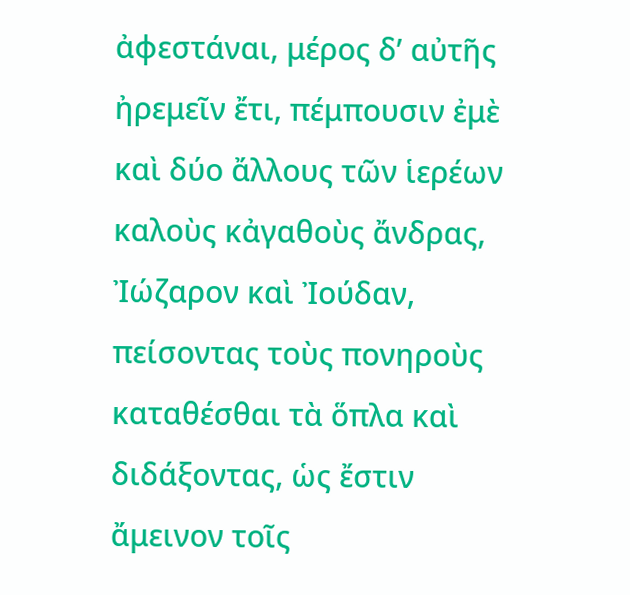ἀφεστάναι, μέρος δʼ αὐτῆς ἠρεμεῖν ἔτι, πέμπουσιν ἐμὲ καὶ δύο ἄλλους τῶν ἱερέων καλοὺς κἀγαθοὺς ἄνδρας, Ἰώζαρον καὶ Ἰούδαν, πείσοντας τοὺς πονηροὺς καταθέσθαι τὰ ὅπλα καὶ διδάξοντας, ὡς ἔστιν ἄμεινον τοῖς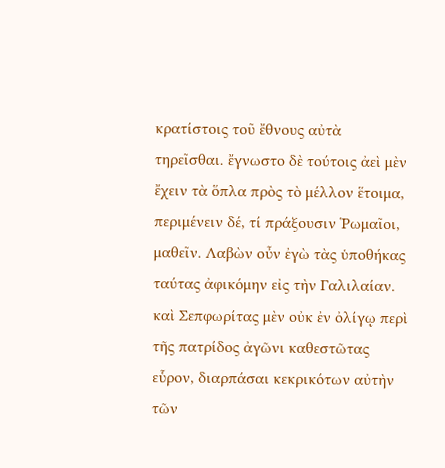κρατίστοις τοῦ ἔθνους αὐτὰ τηρεῖσθαι. ἔγνωστο δὲ τούτοις ἀεὶ μὲν ἔχειν τὰ ὅπλα πρὸς τὸ μέλλον ἕτοιμα, περιμένειν δέ, τί πράξουσιν Ῥωμαῖοι, μαθεῖν. Λαβὼν οὖν ἐγὼ τὰς ὑποθήκας ταύτας ἀφικόμην εἰς τὴν Γαλιλαίαν. καὶ Σεπφωρίτας μὲν οὐκ ἐν ὀλίγῳ περὶ τῆς πατρίδος ἀγῶνι καθεστῶτας εὗρον, διαρπάσαι κεκρικότων αὐτὴν τῶν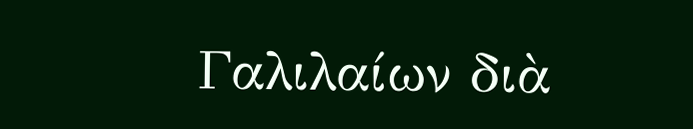Γαλιλαίων διὰ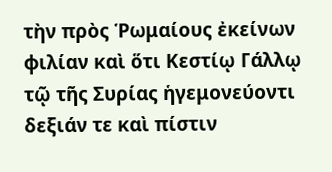τὴν πρὸς Ῥωμαίους ἐκείνων φιλίαν καὶ ὅτι Κεστίῳ Γάλλῳ τῷ τῆς Συρίας ἡγεμονεύοντι δεξιάν τε καὶ πίστιν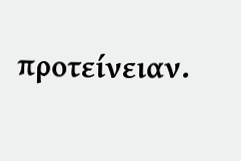προτείνειαν.